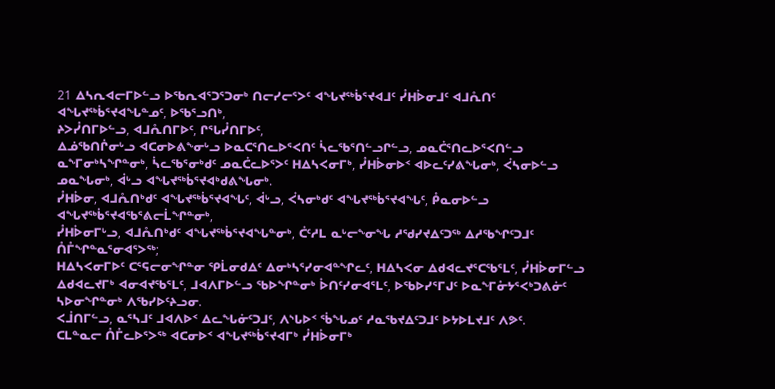21 ᐃᓴᕆᐊᓕᒥᐅᓪᓗ ᐅᖃᕆᐊᕐᑐᕐᑐᓂᒃ ᑎᓕᓯᓕᕐᐳᑦ ᐊᖓᔪᖅᑳᕐᔪᐊᒧᑦ ᓮᕼᐆᓂᒧᑦ ᐊᒧᕅᑎᑦ ᐊᖓᔪᖅᑳᕐᔪᐊᖓᓐᓄᑦ, ᐅᖃᕐᓗᑎᒃ,
ᔨᐳᓮᑎᒥᐅᓪᓗ, ᐊᒧᕅᑎᒥᐅᑦ, ᒋᕐᒐᓮᑎᒥᐅᑦ,
ᐃᓅᖃᑎᒌᓂᒡᓗ ᐊᑕᓂᐅᕕᖕᓂᒡᓗ ᐅᓇᑕᕐᑎᓚᐅᕐᐸᑎᑦ ᓵᓚᖃᕐᑎᓪᓗᒋᓪᓗ, ᓄᓇᑖᕐᑎᓚᐅᕐᐸᑎᓪᓗ ᓇᖕᒥᓂᒃᓴᖏᓐᓂᒃ, ᓵᓚᖃᕐᓂᒃᑯᑦ ᓄᓇᑖᓚᐅᕐᐳᑦ ᕼᐃᓴᐸᓂᒥᒃ, ᓮᕼᐆᓂᐅᑉ ᐊᐅᓚᑦᓯᕕᖓᓂᒃ, ᐹᓴᓂᐅᓪᓗ ᓄᓇᖓᓂᒃ, ᐋᒡᓗ ᐊᖓᔪᖅᑳᕐᔪᐊᒃᑯᕕᖓᓂᒃ.
ᓮᕼᐆᓂ, ᐊᒧᕅᑎᒃᑯᑦ ᐊᖓᔪᖅᑳᕐᔪᐊᖓᑦ, ᐋᒡᓗ, ᐹᓴᓂᒃᑯᑦ ᐊᖓᔪᖅᑳᕐᔪᐊᖓᑦ, ᑬᓇᓂᐅᓪᓗ ᐊᖓᔪᖅᑳᕐᔪᐊᖃᕐᕕᓕᒫᖏᓐᓂᒃ,
ᓮᕼᐆᓂᒥᒡᓗ, ᐊᒧᕅᑎᒃᑯᑦ ᐊᖓᔪᖅᑳᕐᔪᐊᖓᓐᓂᒃ, ᑖᑦᓱᒪ ᓇᒡᓕᖕᓂᖓ ᓱᖁᓯᔪᐃᑦᑐᖅ ᐃᓱᖃᖏᑦᑐᒧᑦ ᑍᒤᖏᓐᓇᕐᓂᐊᕐᐳᖅ;
ᕼᐃᓴᐸᓂᒥᐅᑦ ᑕᕐᕋᓕᓂᖏᓐᓂ ᕿᒫᓂᑯᐃᑦ ᐃᓂᒃᓴᕐᓯᓂᐊᓐᖏᓚᑦ, ᕼᐃᓴᐸᓂ ᐃᑯᐊᓚᔪᕐᑕᖃᕐᒪᑦ, ᓮᕼᐆᓂᒥᓪᓗ ᐃᑯᐊᓚᔪᒥᒃ ᐊᓂᐊᔪᖃᕐᒪᑦ, ᒧᐊᐱᒥᐅᓪᓗ ᖃᐅᖏᓐᓂᒃ ᐆᑎᑦᓯᓂᐊᕐᒪᑦ, ᐅᖃᐅᓯᕐᒥᒍᑦ ᐅᓇᖕᒥᓁᔭᕐᐸᒃᑐᕕᓃᑦ ᓴᐅᓂᖏᓐᓂᒃ ᐱᖃᓯᐅᑦᔨᓗᓂ.
ᐸᒨᑎᒥᓪᓗ, ᓇᕐᓴᒧᑦ ᒧᐊᐱᐅᑉ ᐃᓚᖓᓃᑦᑐᒧᑦ, ᐱᔅᒐᐅᑉ ᖄᖓᓄᑦ ᓱᓇᖃᔪᐃᑦᑐᒧᑦ ᐅᔭᐅᒪᔪᒧᑦ ᐱᕗᑦ.
ᑕᒪᓐᓇᓕ ᑍᒤᓚᐅᕐᐳᖅ ᐊᑕᓂᐅᑉ ᐊᖓᔪᖅᑳᕐᔪᐊᒥᒃ ᓮᕼᐆᓂᒥᒃ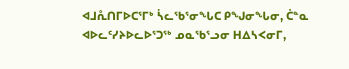ᐊᒧᕅᑎᒥᐅᑕᕐᒥᒃ ᓵᓚᖃᕐᓂᖓᑕ ᑭᖑᓂᖓᓂ, ᑖᓐᓇ ᐊᐅᓚᑦᓯᔨᐅᓚᐅᕐᑐᖅ ᓄᓇᖃᕐᓗᓂ ᕼᐃᓴᐸᓂᒥ,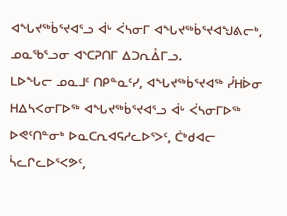ᐊᖓᔪᖅᑳᕐᔪᐊᕐᓗ ᐋᒡ ᐹᓴᓂᒥ ᐊᖓᔪᖅᑳᕐᔪᐊᖑᕕᓕᒃ, ᓄᓇᖃᕐᓗᓂ ᐊᔅᑕᕈᑎᒥ ᐃᑐᕆᐂᒥᓗ.
ᒪᐅᖓᓕ ᓄᓇᒧᑦ ᑎᑭᓐᓇᑦᓯ, ᐊᖓᔪᖅᑳᕐᔪᐊᖅ ᓮᕼᐆᓂ ᕼᐃᓴᐸᓂᒥᐅᖅ ᐊᖓᔪᖅᑳᕐᔪᐊᕐᓗ ᐋᒡ ᐹᓴᓂᒥᐅᖅ ᐅᕙᑦᑎᓐᓂᒃ ᐅᓇᑕᕆᐊᕋᓱᓚᐅᕐᐳᑦ, ᑖᒃᑯᐊᓕ ᓵᓚᒋᓚᐅᕐᐸᕗᑦ,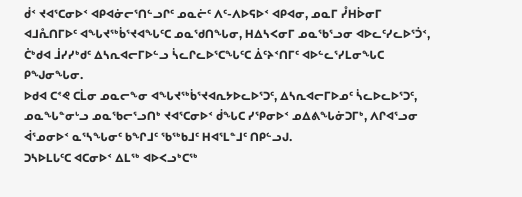ᑰᑉ ᔪᐊᕐᑕᓂᐅᑉ ᐊᑭᐊᓃᓕᕐᑎᓪᓗᒋᑦ ᓄᓇᓖᑦ ᐱᑦ-ᐱᐅᕋᐅᑉ ᐊᑭᐊᓂ, ᓄᓇᒥ ᓮᕼᐆᓂᒥ ᐊᒧᕅᑎᒥᐅᑦ ᐊᖓᔪᖅᑳᕐᔪᐊᖓᑦᑕ ᓄᓇᖁᑎᖓᓂ, ᕼᐃᓴᐸᓂᒥ ᓄᓇᖃᕐᓗᓂ ᐊᐅᓚᑦᓯᓚᐅᕐᑑᑉ, ᑖᒃᑯᐊ ᒨᓯᓯᒃᑯᑦ ᐃᓴᕆᐊᓕᒥᐅᓪᓗ ᓵᓚᒋᓚᐅᕐᑕᖓᑦᑕ ᐄᑦᔨᑉᑎᒥᑦ ᐊᐅᓪᓚᕐᓯᒪᓂᖓᑕ ᑭᖑᓂᖓᓂ.
ᐅᑯᐊ ᑕᕝᕙ ᑕᒫᓂ ᓄᓇᓕᖕᓂ ᐊᖓᔪᖅᑳᕐᔪᐊᕆᔭᐅᓚᐅᕐᑐᑦ, ᐃᓴᕆᐊᓕᒥᐅᓄᑦ ᓵᓚᐅᓚᐅᕐᑐᑦ, ᓄᓇᖓᓐᓂᒡᓗ ᓄᓇᖃᓕᕐᓗᑎᒃ ᔪᐊᕐᑕᓂᐅᑉ ᑰᖓᑕ ᓯᕿᓂᐅᑉ ᓄᐃᕕᖓᓃᑐᒥᒃ, ᐱᒋᐊᕐᓗᓂ ᐋᕐᓄᓂᐅᑉ ᓇᕐᓴᖓᓂᑦ ᑲᖏᒧᑦ ᖃᖅᑲᒧᑦ ᕼᐊᕐᒪᓐᒧᑦ ᑎᑭᓪᓗᒍ.
ᑐᓴᐅᒪᒐᑦᑕ ᐊᑕᓂᐅᑉ ᐃᒪᖅ ᐊᐅᐸᓗᒃᑕᖅ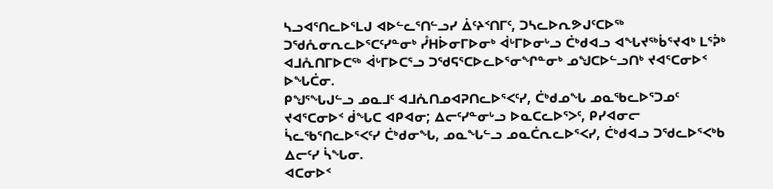ᓴᓗᐊᕐᑎᓚᐅᕐᒪᒍ ᐊᐅᓪᓚᕐᑎᓪᓗᓯ ᐄᑦᔨᑉᑎᒥᑦ, ᑐᓴᓚᐅᕆᕗᒍᑦᑕᐅᖅ ᑐᖁᕅᓂᕆᓚᐅᕐᑕᑦᓯᓐᓂᒃ ᓮᕼᐆᓂᒥᐅᓂᒃ ᐋᒡᒥᐅᓂᒡᓗ ᑖᒃᑯᐊᓗ ᐊᖓᔪᖅᑳᕐᔪᐊᒃ ᒪᕐᕉᒃ ᐊᒧᕅᑎᒥᐅᑕᖅ ᐋᒡᒥᐅᑕᕐᓗ ᑐᖁᕋᕐᑕᐅᓚᐅᕐᓂᖏᓐᓂᒃ ᓄᖑᑕᐅᓪᓗᑎᒃ ᔪᐊᕐᑕᓂᐅᑉ ᐅᖓᑖᓂ.
ᑭᖑᕐᖓᒍᓪᓗ ᓄᓇᒧᑦ ᐊᒧᕅᑎᓄᐊᕈᑎᓚᐅᕐᐸᑦᓯ, ᑖᒃᑯᓄᖓ ᓄᓇᖃᓚᐅᕐᑐᓄᑦ ᔪᐊᕐᑕᓂᐅᑉ ᑰᖓᑕ ᐊᑭᐊᓂ; ᐃᓕᑦᓯᓐᓂᒡᓗ ᐅᓇᑕᓚᐅᕐᐳᑦ, ᑭᓯᐊᓂᓕ ᓵᓚᖃᕐᑎᓚᐅᕐᐸᑦᓯ ᑖᒃᑯᓂᖓ, ᓄᓇᖓᓪᓗ ᓄᓇᑖᕆᓚᐅᕐᐸᓯ, ᑖᒃᑯᐊᓗ ᑐᖁᓚᐅᕐᐸᒃᑲ ᐃᓕᑦᓯ ᓵᖓᓂ.
ᐊᑕᓂᐅᑉ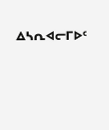ᐃᓴᕆᐊᓕᒥᐅᑦ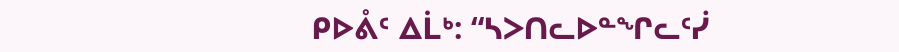ᑭᐅᕔᑦ ᐃᒫᒃ: “ᓴᐳᑎᓚᐅᓐᖏᓚᑦᓰ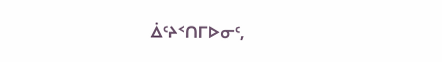ᐄᑦᔨᑉᑎᒥᐅᓂᑦ,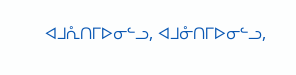ᐊᒧᕅᑎᒥᐅᓂᓪᓗ, ᐊᒧᓁᑎᒥᐅᓂᓪᓗ,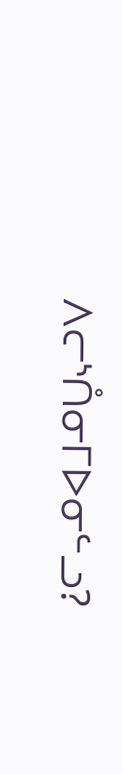ᐱᓕᔅᑍᓂᒥᐅᓂᓪᓗ?